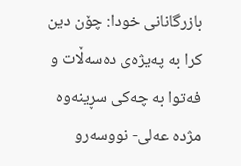بازرگانانی خودا: چۆن دین کرا بە پەیژەی دەسەڵات و فەتوا بە چەکی سڕینەوە
مژدە عەلی- نووسەرو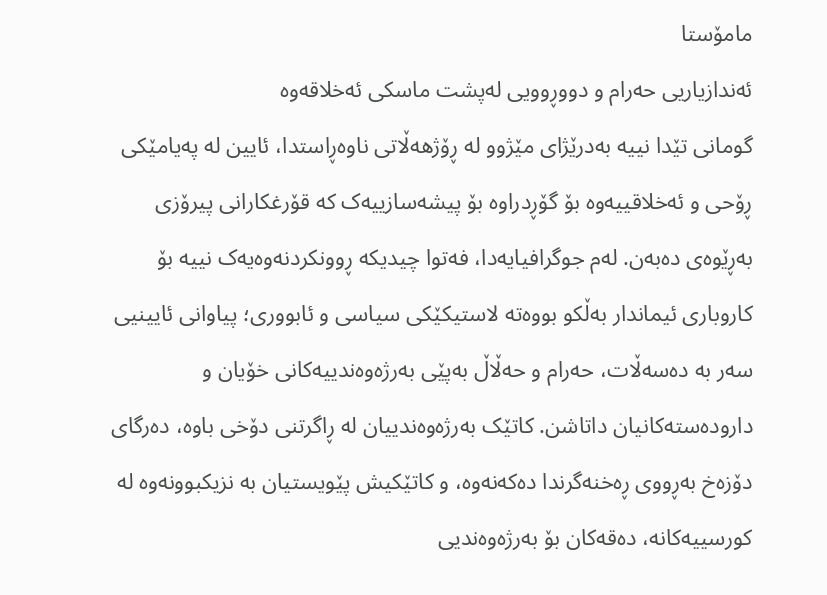مامۆستا
ئەندازیاریی حەرام و دووڕوویی لەپشت ماسکی ئەخلاقەوە
گومانی تێدا نییە بەدرێژای مێژوو لە ڕۆژهەڵاتی ناوەڕاستدا، ئایین لە پەیامێکی ڕۆحی و ئەخلاقییەوە بۆ گۆڕدراوە بۆ پیشەسازییەک کە قۆرغکارانی پیرۆزی بەڕێوەی دەبەن. لەم جوگرافیایەدا، فەتوا چیدیکە ڕوونکردنەوەیەک نییە بۆ کاروباری ئیماندار بەڵکو بووەتە لاستیکێکی سیاسی و ئابووری؛ پیاوانی ئایینیی سەر بە دەسەڵات، حەرام و حەڵاڵ بەپێی بەرژەوەندییەکانی خۆیان و دارودەستەکانیان داتاشن. کاتێک بەرژەوەندییان لە ڕاگرتنی دۆخی باوە، دەرگای دۆزەخ بەڕووی ڕەخنەگرندا دەکەنەوە، و کاتێکیش پێویستیان بە نزیکبوونەوە لە کورسییەکانە، دەقەکان بۆ بەرژەوەندیی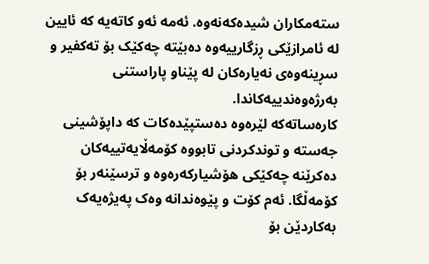ستەمکاران شیدەکەنەوە. ئەمە ئەو کاتەیە کە ئایین لە ئامرازێکی ڕزگارییەوە دەبێتە چەکێک بۆ تەکفیر و سڕینەوەی نەیارەکان لە پێناو پاراستنی بەرژەوەندییەکاندا.
کارەساتەکە لێرەوە دەستپێدەکات کە داپۆشینی جەستە و توندکردنی تابووە کۆمەڵایەتییەکان دەکرێنە چەکێکی هۆشیارکەرەوە و ترسێنەر بۆ کۆمەڵگا. ئەم کۆت و پێوەندانە وەک پەیژەیەک بەکاردێن بۆ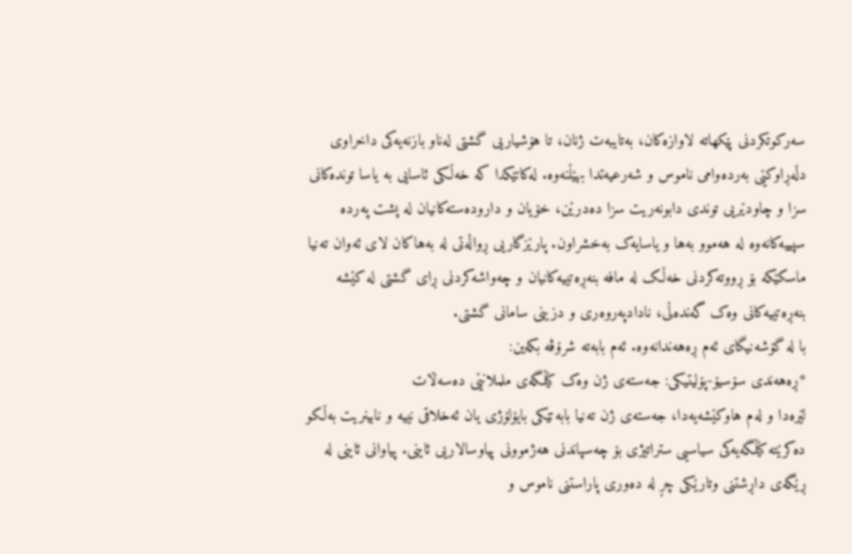سەرکوتکردنی پێکهاتە لاوازەکان، بەتایبەت ژنان، تا هۆشیاریی گشتی لەناو بازنەیەکی داخراوی دڵەڕاوکێی بەردەوامی ناموس و شەرعیەتدا بهێڵنەوە. لەکاتێکدا کە خەڵکی ئاسایی بە یاسا توندەکانی سزا و چاودێریی توندی دابونەریت سزا دەدرێن، خۆیان و دارودەستەکانیان لە پشت پەردە سپییەکانەوە لە هەموو بەها و یاسایەک بەخشراون. پارێزگاریی ڕواڵەتی لە بەهاکان لای ئەوان تەنیا ماسکێکە بۆ ڕووتەکردنی خەڵک لە مافە بنەڕەتییەکانیان و چەواشەکردنی ڕای گشتی لە کێشە بنەڕەتییەکانی وەک گەندەڵی، نادادپەروەری و دزینی سامانی گشتی.
با لە گۆشەنیگای ئەم ڕەهەندانەوە. ئەم بابەتە شرۆڤە بکەین:
*ڕەهەندی سۆسیۆ-پۆلیتیکی: جەستەی ژن وەک کێڵگەی ململانێی دەسەڵات
لێرەدا و لەم هاوکێشەیەدا، جەستەی ژن تەنیا بابەتێکی بایۆلۆژی یان ئەخلاقی نییە و نابینریت بەڵکو دەکرێتە کێڵگەیەکی سیاسیی ستراتیژی بۆ چەسپاندنی هەژموونی پیاوسالاریی ئاینی. پیاوانی ئاینی لە ڕێگەی داڕشتنی وتارێکی چڕ لە دەوری پاراستنی ناموس و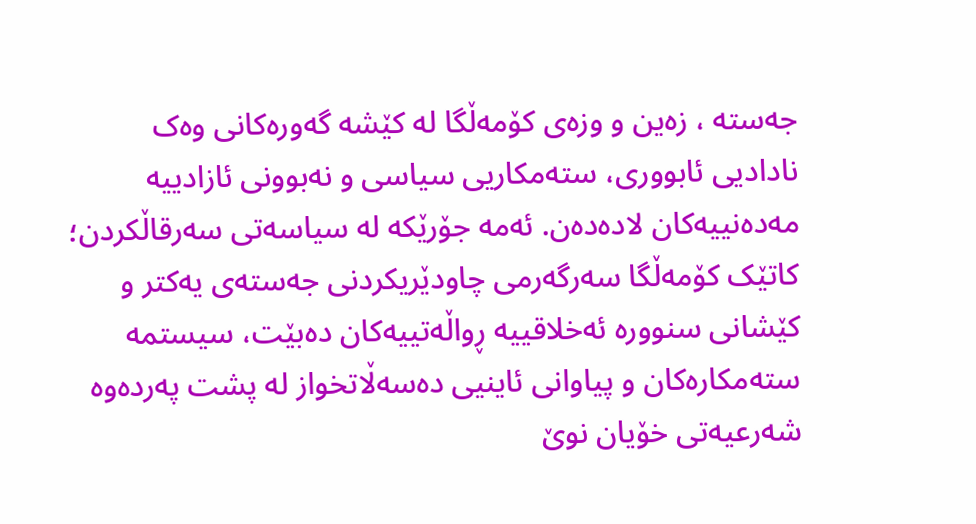جەستە ، زەین و وزەی کۆمەڵگا لە کێشە گەورەکانی وەک نادادیی ئابووری، ستەمکاریی سیاسی و نەبوونی ئازادییە مەدەنییەکان لادەدەن. ئەمە جۆرێکە لە سیاسەتی سەرقاڵکردن؛ کاتێک کۆمەڵگا سەرگەرمی چاودێریکردنی جەستەی یەکتر و کێشانی سنوورە ئەخلاقییە ڕواڵەتییەکان دەبێت، سیستمە ستەمکارەکان و پیاوانی ئاینیی دەسەڵاتخواز لە پشت پەردەوە شەرعیەتی خۆیان نوێ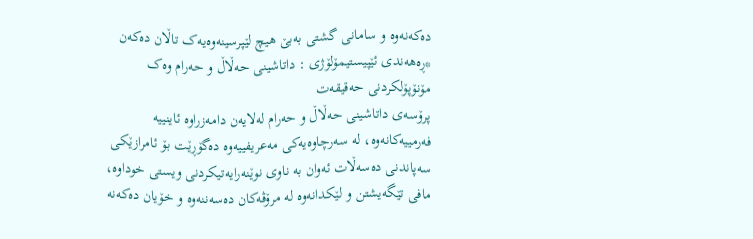دەکەنەوە و سامانی گشتی بەبێ هیچ لێپرسینەوەیەک تاڵان دەکەن
*ڕەهەندی ئێپیستیمۆلۆژی : داتاشینی حەڵاڵ و حەرام وەک مۆنۆپۆلکردنی حەقیقەت
پرۆسەی داتاشینی حەڵاڵ و حەرام لەلایەن دامەزراوە ئاینییە فەرمییەکانەوە، لە سەرچاوەیەکی مەعریفییەوە دەگۆڕێت بۆ ئامرازێکی سەپاندنی دەسەڵات ئەوان بە ناوی نوێنەرایەتیکردنی ویستی خوداوە، مافی تێگەیشتن و لێکدانەوە لە مرۆڤەکان دەسەننەوە و خۆیان دەکەنە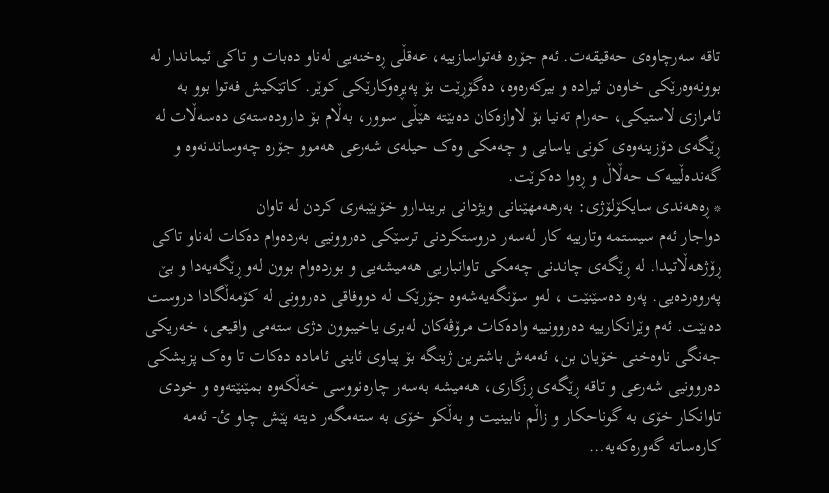تاقە سەرچاوەی حەقیقەت. ئەم جۆرە فەتواسازییە، عەقڵی ڕەخنەیی لەناو دەبات و تاکی ئیماندار لە بوونەوەرێکی خاوەن ئیرادە و بیرکەرەوە، دەگۆڕێت بۆ پەیڕەوکارێکی کوێر. کاتێکیش فەتوا بوو بە ئامرازی لاستیکی، حەرام تەنیا بۆ لاوازەکان دەبێتە هێڵی سوور، بەڵام بۆ دارودەستەی دەسەڵات لە ڕێگەی دۆزینەوەی کونی یاسایی و چەمکی وەک حیلەی شەرعی هەموو جۆرە چەوساندنەوە و گەندەڵییەک حەڵاڵ و ڕەوا دەکرێت.
* ڕەهەندی سایکۆلۆژی: بەرهەمهێنانی ویژدانی بریندارو خۆبێبەری کردن لە تاوان
دواجار ئەم سیستمە وتارییە کار لەسەر دروستکردنی ترسێکی دەروونیی بەردەوام دەکات لەناو تاکی ڕۆژهەڵاتیدا. لە ڕێگەی چاندنی چەمکی تاوانباریی هەمیشەیی و بوردەوام بوون لەو ڕێگەیەدا و بێ پەروەردەیی. پەرە دەسێنێت ، لەو سۆنگەیەشەوە جۆرێک لە دووفاقی دەروونی لە کۆمەڵگادا دروست دەبێت. ئەم وێرانکارییە دەروونییە وادەکات مرۆڤەکان لەبری یاخیبوون دژی ستەمی واقیعی، خەریکی جەنگی ناوەخنی خۆیان بن، ئەمەش باشترین ژینگە بۆ پیاوی ئاینی ئامادە دەکات تا وەک پزیشکی دەروونیی شەرعی و تاقە ڕێگەی ڕزگاری، هەمیشە بەسەر چارەنووسی خەڵکەوە بمێنێتەوە و خودی تاوانکار خۆی بە گوناحکار و زاڵم نابینیت و بەڵکو خۆی بە ستەمگەر دیتە پێش چاو ئ- ئەمە کارەساتە گەورەکەیە…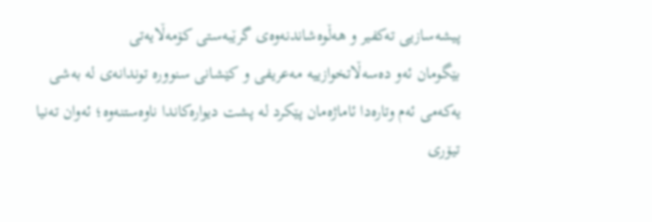پیشەسازیی تەکفیر و ھەڵوەشاندنەوەی گرێبەستی کۆمەڵایەتی
بێگومان ئەو دەسەڵاتخوازییە مەعریفی و کێشانی سنوورە توندانەی لە بەشی یەکەمی ئەم وتارەدا ئاماژەمان پێکرد لە پشت دیوارەکاندا ناوەستنەوە؛ ئەوان تەنیا تیۆری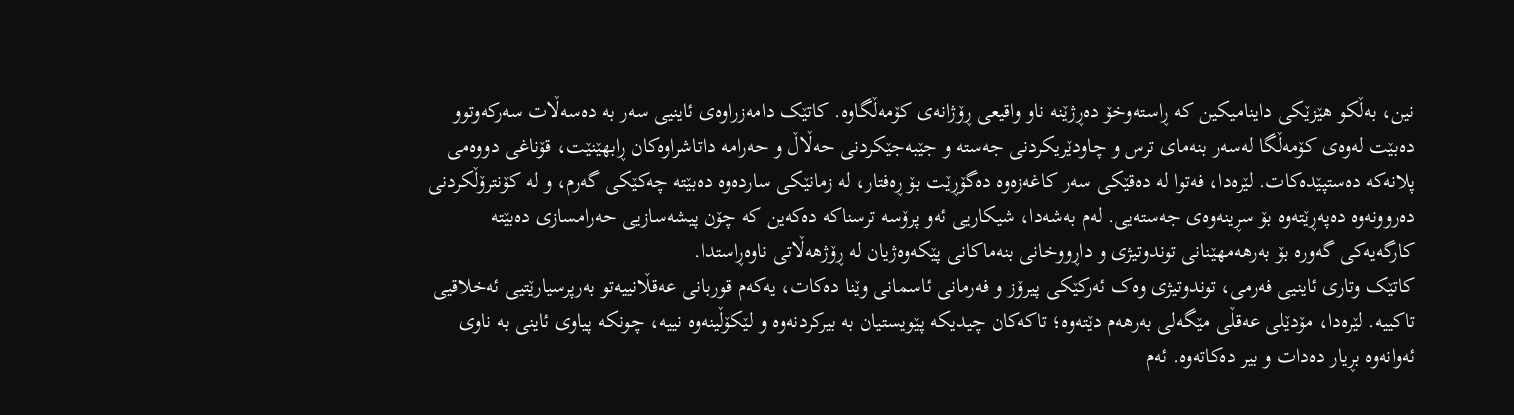نین، بەڵکو هێزێکی داینامیکین کە ڕاستەوخۆ دەڕژێنە ناو واقیعی ڕۆژانەی کۆمەڵگاوە. کاتێک دامەزراوەی ئاینیی سەر بە دەسەڵات سەرکەوتوو دەبێت لەوەی کۆمەڵگا لەسەر بنەمای ترس و چاودێریکردنی جەستە و جێبەجێکردنی حەڵاڵ و حەرامە داتاشراوەکان ڕابهێنێت، قۆناغی دووەمی پلانەکە دەستپێدەکات. لێرەدا، فەتوا لە دەقێکی سەر کاغەزەوە دەگۆڕێت بۆ ڕەفتار، لە زمانێکی ساردەوە دەبێتە چەکێکی گەرم، و لە کۆنترۆڵکردنی دەروونەوە دەپەڕێتەوە بۆ سڕینەوەی جەستەیی. لەم بەشەدا، شیکاریی ئەو پرۆسە ترسناکە دەکەین کە چۆن پیشەسازیی حەرامسازی دەبێتە کارگەیەکی گەورە بۆ بەرهەمهێنانی توندوتیژی و داڕووخانی بنەماکانی پێکەوەژیان لە ڕۆژهەڵاتی ناوەڕاستدا.
کاتێک وتاری ئاینیی فەرمی، توندوتیژی وەک ئەرکێکی پیرۆز و فەرمانی ئاسمانی وێنا دەکات، یەکەم قوربانی عەقڵانییەتو بەرپرسیارێتیی ئەخلاقیی تاکییە. لێرەدا، مۆدێلی عەقڵی مێگەلی بەرهەم دێتەوە؛ تاکەکان چیدیکە پێویستیان بە بیرکردنەوە و لێکۆڵینەوە نییە، چونکە پیاوی ئاینی بە ناوی ئەوانەوە بڕیار دەدات و بیر دەکاتەوە. ئەم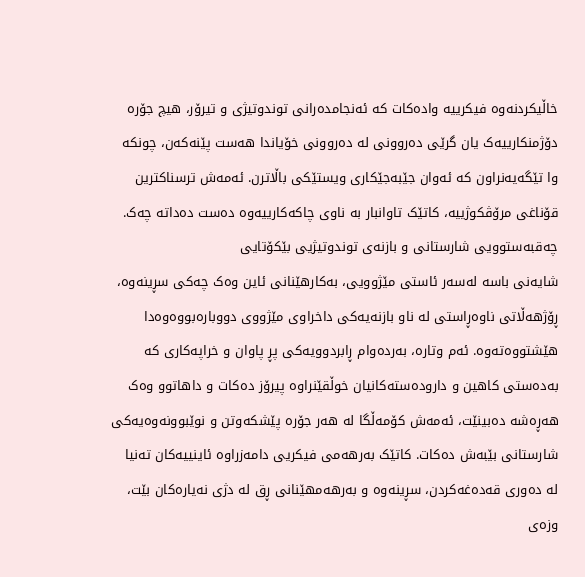خاڵیکردنەوە فیکرییە وادەکات کە ئەنجامدەرانی توندوتیژی و تیرۆر، هیچ جۆرە دۆژمنکارییەک یان گرێی دەروونی لە دەروونی خۆیاندا هەست پێنەکەن، چونکە وا تێگەیەنراون کە ئەوان جێبەجێکاری ویستێکی باڵاترن. ئەمەش ترسناکترین قۆناغی مرۆڤکوژییە، کاتێک تاوانبار بە ناوی چاکەکارییەوە دەست دەداتە چەک.
چەقبەستوویی شارستانی و بازنەی توندوتیژیی بێکۆتایی
شایەنی باسە لەسەر ئاستی مێژوویی، بەکارهێنانی ئاین وەک چەکی سڕینەوە، ڕۆژهەڵاتی ناوەڕاستی لە ناو بازنەیەکی داخراوی مێژووی دووبارەبووەوەدا هێشتووەتەوە. ئەم وتارە، بەردەوام ڕابردوویەکی پڕ پاوان و خراپەکاری کە بەدەستی کاهین و دارودەستەکانیان خوڵقێنراوە پیرۆز دەکات و داهاتوو وەک هەڕەشە دەبینێت، ئەمەش کۆمەڵگا لە هەر جۆرە پێشکەوتن و نوێبوونەوەیەکی شارستانی بێبەش دەکات. کاتێک بەرهەمی فیکریی دامەزراوە ئاینییەکان تەنیا لە دەوری قەدەغەکردن، سڕینەوە و بەرهەمهێنانی ڕق لە دژی نەیارەکان بێت، وزەی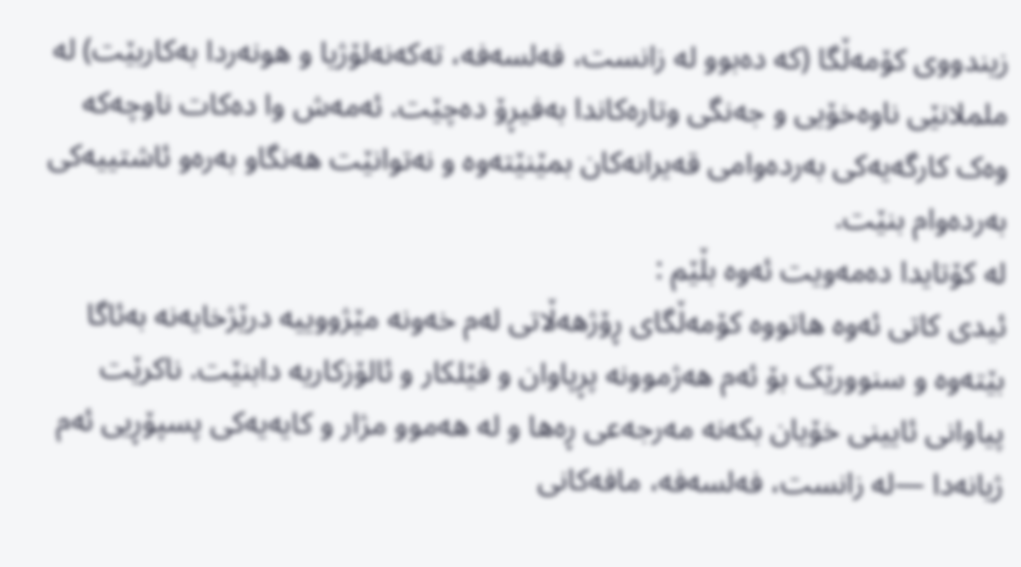زیندووی کۆمەڵگا (کە دەبوو لە زانست، فەلسەفە، تەکەنەلۆژیا و هونەردا بەکاربێت) لە ململانێی ناوەخۆیی و جەنگی وتارەکاندا بەفیڕۆ دەچێت. ئەمەش وا دەکات ناوچەکە وەک کارگەیەکی بەردەوامی قەیرانەکان بمێنێتەوە و نەتوانێت هەنگاو بەرەو ئاشتییەکی بەردەوام بنێت.
لە کۆتایدا دەمەویت ئەوە بڵێم :
ئیدی کاتی ئەوە هاتووە کۆمەڵگای ڕۆژهەڵاتی لەم خەونە مێژووییە درێژخایەنە بەئاگا بێتەوە و سنوورێک بۆ ئەم هەژموونە پڕپاوان و فێلکار و ئالۆزکاریە دابنێت. ناکرێت پیاوانی ئایینی خۆیان بکەنە مەرجەعی ڕەها و لە هەموو مژار و کایەیەکی پسپۆڕیی ئەم ژیانەدا —لە زانست، فەلسەفە، مافەکانی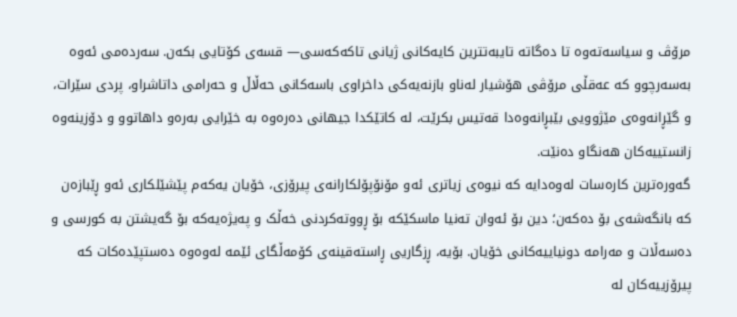مرۆڤ و سیاسەتەوە تا دەگاتە تایبەتترین کایەکانی ژیانی تاکەکەسی— قسەی کۆتایی بکەن. سەردەمی ئەوە بەسەرچوو کە عەقڵی مرۆڤی هۆشیار لەناو بازنەیەکی داخراوی باسەکانی حەڵاڵ و حەرامی داتاشراو، پردی سێرات، و گێڕانەوەی مێژوویی بێبڕانەوەدا قەتیس بکرێت، لە کاتێکدا جیهانی دەرەوە بە خێرایی بەرەو داهاتوو و دۆزینەوە زانستییەکان هەنگاو دەنێت.
گەورەترین کارەسات لەوەدایە کە نیوەی زیاتری ئەو مۆنۆپۆلکارانەی پیرۆزی، خۆیان یەکەم پێشێلکاری ئەو ڕێبازەن کە بانگەشەی بۆ دەکەن؛ دین بۆ ئەوان تەنیا ماسکێکە بۆ ڕووتەکردنی خەڵک و پەیژەیەکە بۆ گەیشتن بە کورسی و دەسەڵات و مەرامە دونیاییەکانی خۆیان. بۆیە، ڕزگاریی ڕاستەقینەی کۆمەڵگای ئێمە لەوەوە دەستپێدەکات کە پیرۆزییەکان لە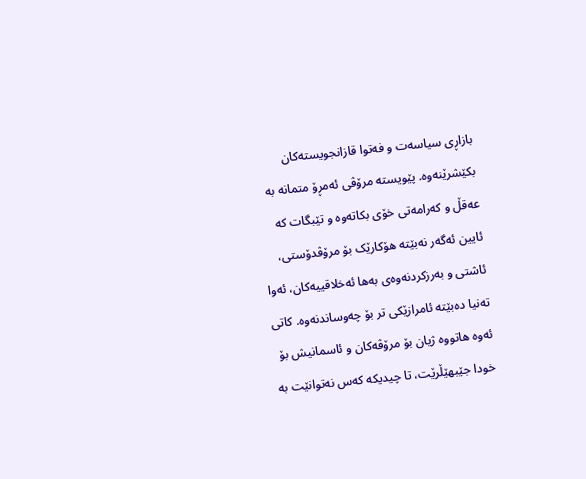بازاڕی سیاسەت و فەتوا قازانجویستەکان بکێشرێنەوە. پێویستە مرۆڤی ئەمڕۆ متمانە بە عەقڵ و کەرامەتی خۆی بکاتەوە و تێبگات کە ئایین ئەگەر نەبێتە هۆکارێک بۆ مرۆڤدۆستی، ئاشتی و بەرزکردنەوەی بەها ئەخلاقییەکان، ئەوا تەنیا دەبێتە ئامرازێکی تر بۆ چەوساندنەوە. کاتی ئەوە هاتووە ژیان بۆ مرۆڤەکان و ئاسمانیش بۆ خودا جێبهێڵرێت، تا چیدیکە کەس نەتوانێت بە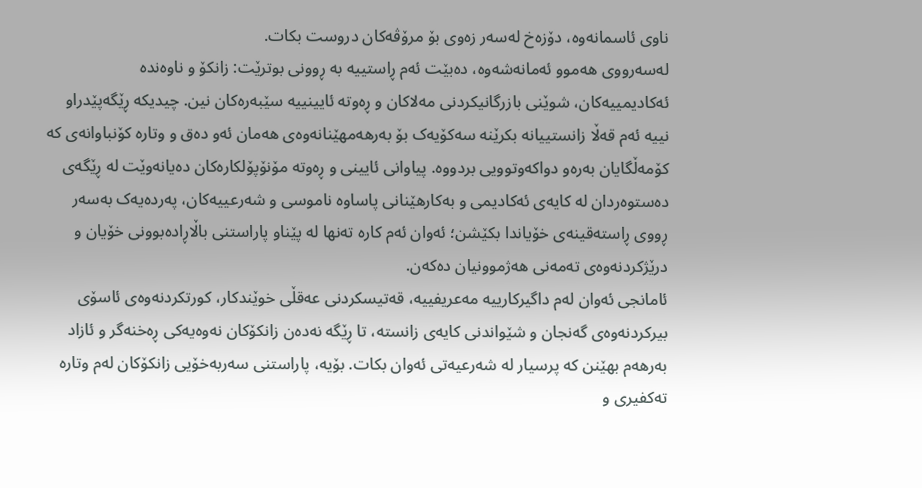ناوی ئاسمانەوە، دۆزەخ لەسەر زەوی بۆ مرۆڤەکان دروست بکات.
لەسەرووی هەموو ئەمانەشەوە، دەبێت ئەم ڕاستییە بە ڕوونی بوترێت: زانکۆ و ناوەندە ئەکادیمییەکان، شوێنی بازرگانیکردنی مەلاکان و ڕەوتە ئایینییە سێبەرەکان نین. چیدیکە ڕێگەپێدراو نییە ئەم قەڵا زانستییانە بکرێنە سەکۆیەک بۆ بەرهەمهێنانەوەی هەمان ئەو دەق و وتارە کۆنباوانەی کە کۆمەڵگایان بەرەو دواکەوتوویی بردووە. پیاوانی ئایینی و ڕەوتە مۆنۆپۆلکارەکان دەیانەوێت لە ڕێگەی دەستوەردان لە کایەی ئەکادیمی و بەکارهێنانی پاساوە ناموسی و شەرعییەکان، پەردەیەک بەسەر ڕووی ڕاستەقینەی خۆیاندا بکێشن؛ ئەوان ئەم کارە تەنها لە پێناو پاراستنی باڵاڕادەبوونی خۆیان و درێژکردنەوەی تەمەنی هەژموونیان دەکەن.
ئامانجی ئەوان لەم داگیرکارییە مەعریفییە، قەتیسکردنی عەقڵی خوێندکار، کورتکردنەوەی ئاسۆی بیرکردنەوەی گەنجان و شێواندنی کایەی زانستە، تا ڕێگە نەدەن زانکۆکان نەوەیەکی ڕەخنەگر و ئازاد بەرهەم بهێنن کە پرسیار لە شەرعیەتی ئەوان بکات. بۆیە، پاراستنی سەربەخۆیی زانکۆکان لەم وتارە تەکفیری و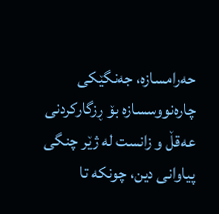حەرامسازە، جەنگێکی چارەنووسسازە بۆ ڕزگارکردنی عەقڵ و زانست لە ژێر چنگی پیاوانی دین، چونکە تا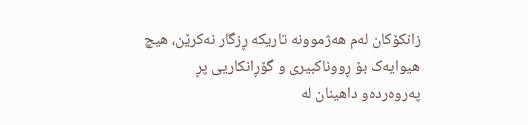زانکۆکان لەم هەژموونە تاریکە ڕزگار نەکرێن، هیچ هیوایەک بۆ ڕووناکبیری و گۆڕانکاریی پڕ پەروەردەو داهینان لە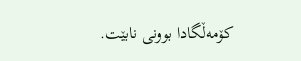کۆمەڵگادا بوونی نابێت.